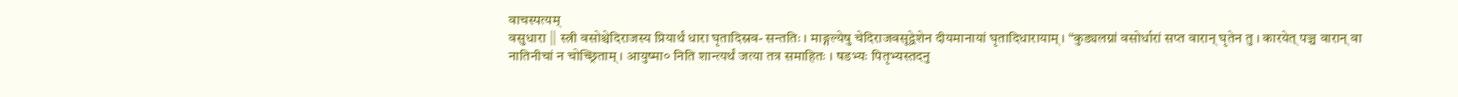वाचस्पत्यम्
वसुधारा || स्त्री वसोश्चेदिराजस्य प्रियार्थं धारा घृतादिस्रव- सन्ततिः । माङ्गल्येषु चेदिराजवसूद्वेशेन दीयमानायां घृतादिधारायाम् । “कुड्यलग्नां वसोर्धारां सप्त वारान् घृतेन तु । कारयेत् पञ्च वारान् वा नातिनीचां न चोच्छ्रिताम् । आयुष्मा० निति शान्त्यर्थं जत्या तत्र समाहितः । षडभ्यः पितृभ्यस्तदनु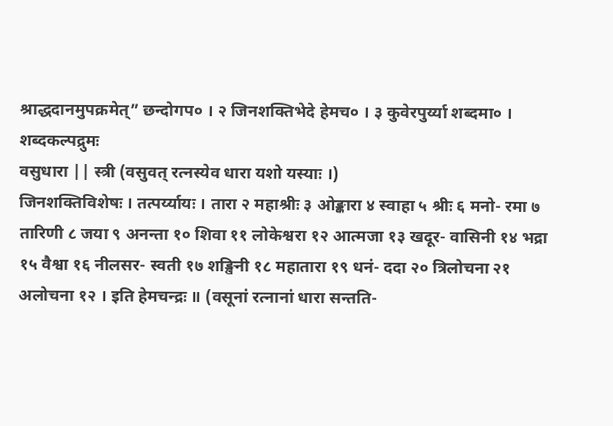श्राद्धदानमुपक्रमेत्” छन्दोगप० । २ जिनशक्तिभेदे हेमच० । ३ कुवेरपुर्य्या शब्दमा० ।
शब्दकल्पद्रुमः
वसुधारा || स्त्री (वसुवत् रत्नस्येव धारा यशो यस्याः ।)
जिनशक्तिविशेषः । तत्पर्य्यायः । तारा २ महाश्रीः ३ ओङ्कारा ४ स्वाहा ५ श्रीः ६ मनो- रमा ७ तारिणी ८ जया ९ अनन्ता १० शिवा ११ लोकेश्वरा १२ आत्मजा १३ खदूर- वासिनी १४ भद्रा १५ वैश्वा १६ नीलसर- स्वती १७ शङ्खिनी १८ महातारा १९ धनं- ददा २० त्रिलोचना २१ अलोचना १२ । इति हेमचन्द्रः ॥ (वसूनां रत्नानां धारा सन्तति-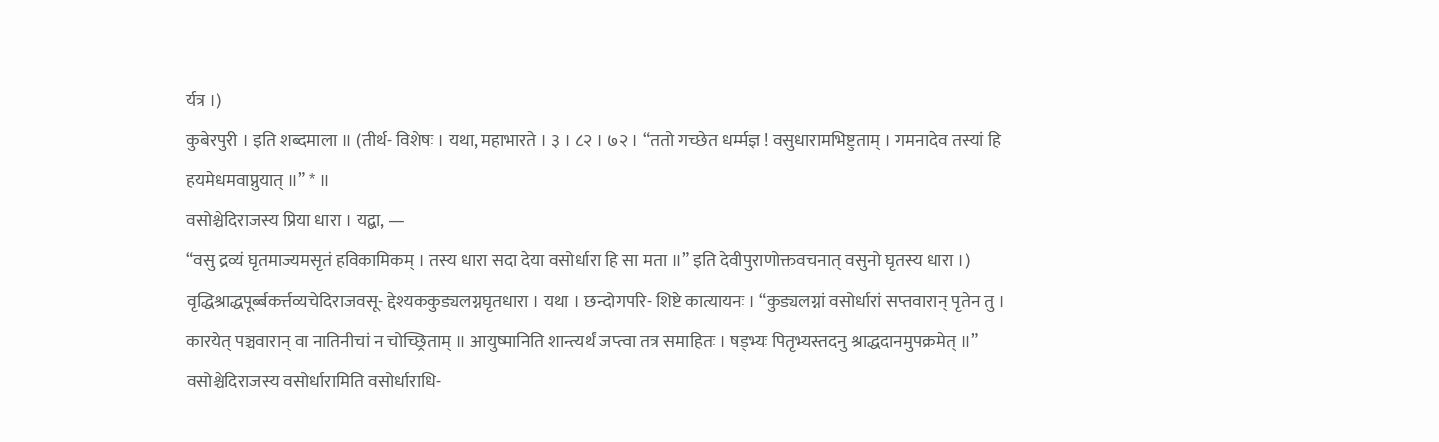र्यत्र ।)
कुबेरपुरी । इति शब्दमाला ॥ (तीर्थ- विशेषः । यथा, महाभारते । ३ । ८२ । ७२ । “ततो गच्छेत धर्म्मज्ञ ! वसुधारामभिष्टुताम् । गमनादेव तस्यां हि हयमेधमवाप्नुयात् ॥” * ॥
वसोश्चेदिराजस्य प्रिया धारा । यद्बा, —
“वसु द्रव्यं घृतमाज्यमसृतं हविकामिकम् । तस्य धारा सदा देया वसोर्धारा हि सा मता ॥” इति देवीपुराणोक्तवचनात् वसुनो घृतस्य धारा ।)
वृद्धिश्राद्धपूर्ब्बकर्त्तव्यचेदिराजवसू- द्देश्यककुड्यलग्नघृतधारा । यथा । छन्दोगपरि- शिष्टे कात्यायनः । “कुड्यलग्नां वसोर्धारां सप्तवारान् पृतेन तु । कारयेत् पञ्चवारान् वा नातिनीचां न चोच्छ्रिताम् ॥ आयुष्मानिति शान्त्यर्थं जप्त्वा तत्र समाहितः । षड्भ्यः पितृभ्यस्तदनु श्राद्धदानमुपक्रमेत् ॥” वसोश्चेदिराजस्य वसोर्धारामिति वसोर्धाराधि-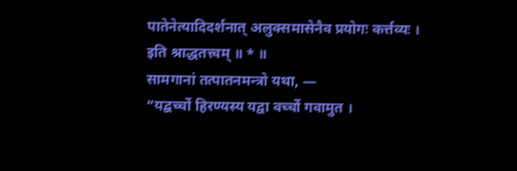पातेनेत्यादिदर्शनात् अलुक्समासेनैव प्रयोगः कर्त्तव्यः । इति श्राद्धतत्त्वम् ॥ * ॥
सामगानां तत्पातनमन्त्रो यथा, —
“यद्बर्च्चो हिरण्यस्य यद्वा वर्च्चो गवामुत ।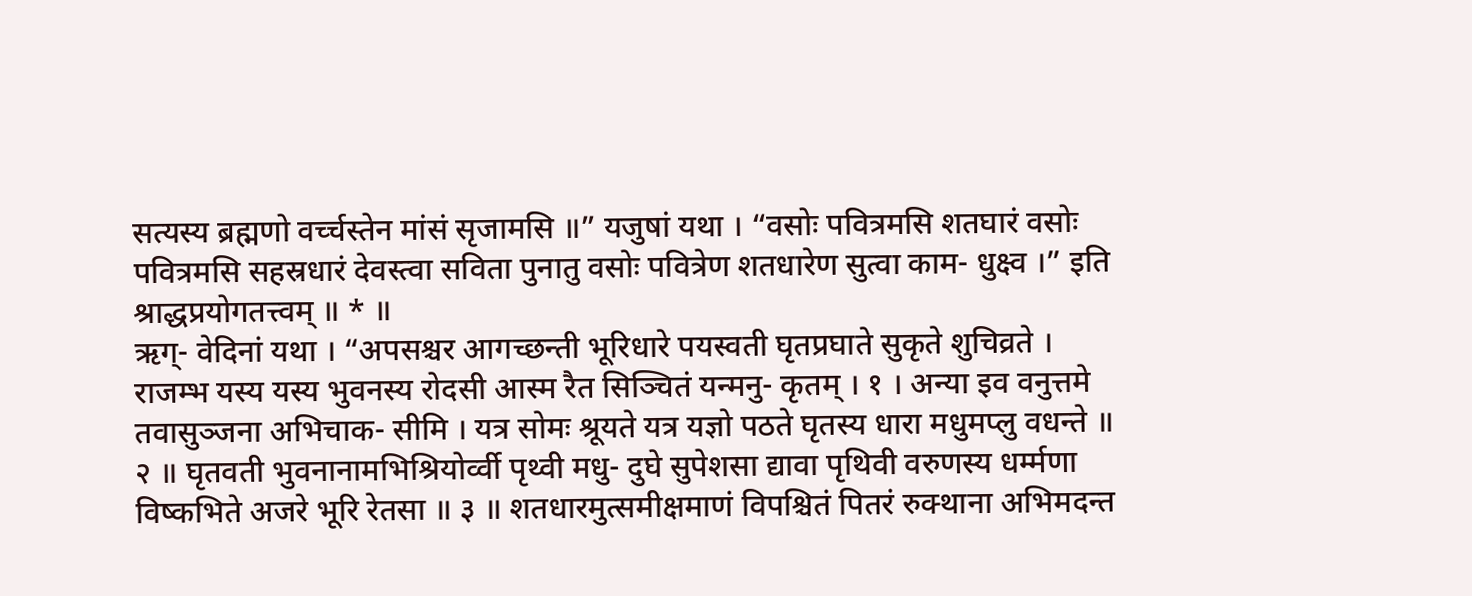सत्यस्य ब्रह्मणो वर्च्चस्तेन मांसं सृजामसि ॥” यजुषां यथा । “वसोः पवित्रमसि शतघारं वसोः पवित्रमसि सहस्रधारं देवस्त्वा सविता पुनातु वसोः पवित्रेण शतधारेण सुत्वा काम- धुक्ष्व ।” इति श्राद्धप्रयोगतत्त्वम् ॥ * ॥
ऋग्- वेदिनां यथा । “अपसश्चर आगच्छन्ती भूरिधारे पयस्वती घृतप्रघाते सुकृते शुचिव्रते । राजम्भ यस्य यस्य भुवनस्य रोदसी आस्म रैत सिञ्चितं यन्मनु- कृतम् । १ । अन्या इव वनुत्तमे तवासुञ्जना अभिचाक- सीमि । यत्र सोमः श्रूयते यत्र यज्ञो पठते घृतस्य धारा मधुमप्लु वधन्ते ॥ २ ॥ घृतवती भुवनानामभिश्रियोर्व्वी पृथ्वी मधु- दुघे सुपेशसा द्यावा पृथिवी वरुणस्य धर्म्मणा विष्कभिते अजरे भूरि रेतसा ॥ ३ ॥ शतधारमुत्समीक्षमाणं विपश्चितं पितरं रुक्थाना अभिमदन्त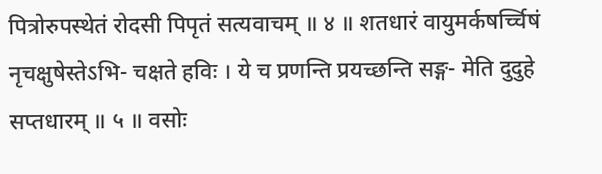पित्रोरुपस्थेतं रोदसी पिपृतं सत्यवाचम् ॥ ४ ॥ शतधारं वायुमर्कषर्च्चिषं नृचक्षुषेस्तेऽभि- चक्षते हविः । ये च प्रणन्ति प्रयच्छन्ति सङ्ग- मेति दुदुहे सप्तधारम् ॥ ५ ॥ वसोः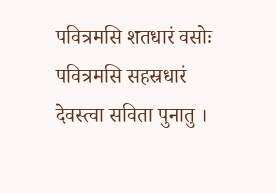पवित्रमसि शतधारं वसोः पवित्रमसि सहस्रधारं देवस्त्वा सविता पुनातु ।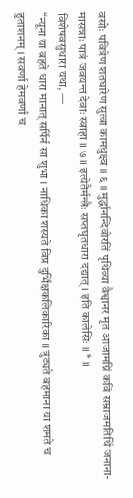वसोः पवित्रेण शतघारेण सुत्वा कामधुक्ष्व ॥ ६ ॥ मुर्द्धानन्दिवोरतिं पृथिव्या वैश्वानर मृत आजामग्निं कविं सम्राजमतिथिं जनाना- मासन्नाः पात्रं जवयन्त देवाः स्वाहा ॥ ७ ॥ इत्येतैर्मन्त्रैः सप्तघृतधारा दद्यात् । इति कालेसिः ॥ * ॥
विशेषवसुधारा यथा, —
“न्यूना या बहते धारा मानात् सर्पिर्न सा शुभा । नाधिका शस्यते विप्र दुर्भिक्षकलिकारिका ॥ त्रुट्यते बहमाना या शमते च हुताशनम् । सवर्णा हेमवर्णा च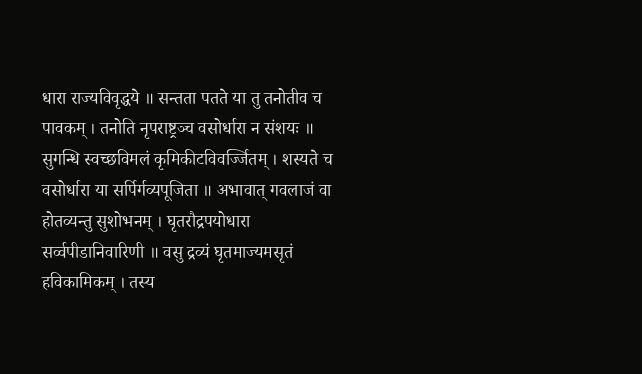धारा राज्यविवृद्धये ॥ सन्तता पतते या तु तनोतीव च पावकम् । तनोति नृपराष्ट्रञ्च वसोर्धारा न संशयः ॥ सुगन्धि स्वच्छविमलं कृमिकीटविवर्ज्जितम् । शस्यते च वसोर्धारा या सर्पिर्गव्यपूजिता ॥ अभावात् गवलाजं वा होतव्यन्तु सुशोभनम् । घृतरौद्रपयोधारा सर्व्वपीडानिवारिणी ॥ वसु द्रव्यं घृतमाज्यमसृतं हविकामिकम् । तस्य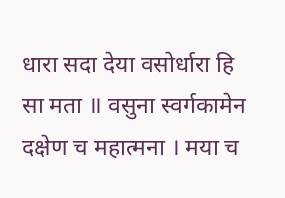धारा सदा देया वसोर्धारा हि सा मता ॥ वसुना स्वर्गकामेन दक्षेण च महात्मना । मया च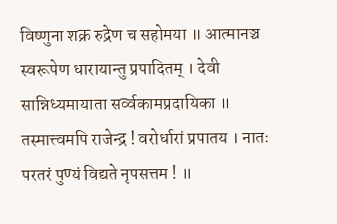विष्णुना शक्र रुद्रेण च सहोमया ॥ आत्मानञ्च स्वरूपेण धारायान्तु प्रपादितम् । देवी सान्निध्यमायाता सर्व्वकामप्रदायिका ॥ तस्मात्त्वमपि राजेन्द्र ! वरोर्धारां प्रपातय । नातः परतरं पुण्यं विद्यते नृपसत्तम ! ॥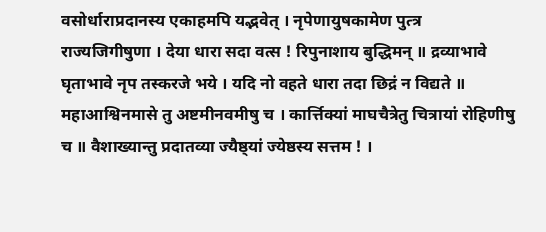वसोर्धाराप्रदानस्य एकाहमपि यद्भवेत् । नृपेणायुषकामेण पुत्त्र राज्यजिगीषुणा । देया धारा सदा वत्स ! रिपुनाशाय बुद्धिमन् ॥ द्रव्याभावे घृताभावे नृप तस्करजे भये । यदि नो वहते धारा तदा छिद्रं न विद्यते ॥ महाआश्विनमासे तु अष्टमीनवमीषु च । कार्त्तिक्यां माघचैत्रेतु चित्रायां रोहिणीषु च ॥ वैशाख्यान्तु प्रदातव्या ज्यैष्ठ्यां ज्येष्ठस्य सत्तम ! ।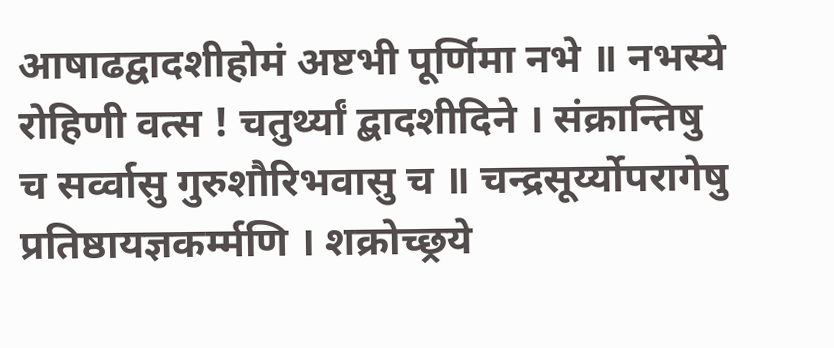आषाढद्वादशीहोमं अष्टभी पूर्णिमा नभे ॥ नभस्ये रोहिणी वत्स ! चतुर्थ्यां द्बादशीदिने । संक्रान्तिषु च सर्व्वासु गुरुशौरिभवासु च ॥ चन्द्रसूर्य्योपरागेषु प्रतिष्ठायज्ञकर्म्मणि । शक्रोच्छ्रये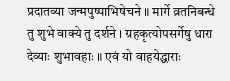प्रदातव्या जन्मपुष्पाभिषेचने ॥ मार्गे व्रतनिबन्धे तु शुभे वाक्ये तु दर्शने । ग्रहकृत्योपसर्गेषु धारा देव्याः शुभावहाः ॥ एवं यो वाहयेद्धाराः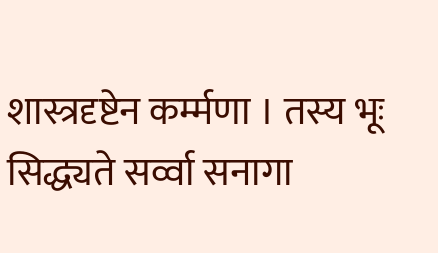शास्त्रदृष्टेन कर्म्मणा । तस्य भूः सिद्ध्यते सर्व्वा सनागा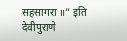सहसागरा ॥” इति देवीपुराणे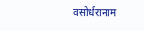वसोर्धरानाम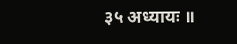३५ अध्यायः ॥